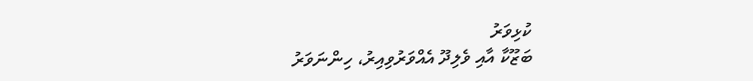ކުޅިވަރު
ބަޒޫކާ އާއި ވެލިދޫ އެއްވަރުވިއިރު، ހިންނަވަރު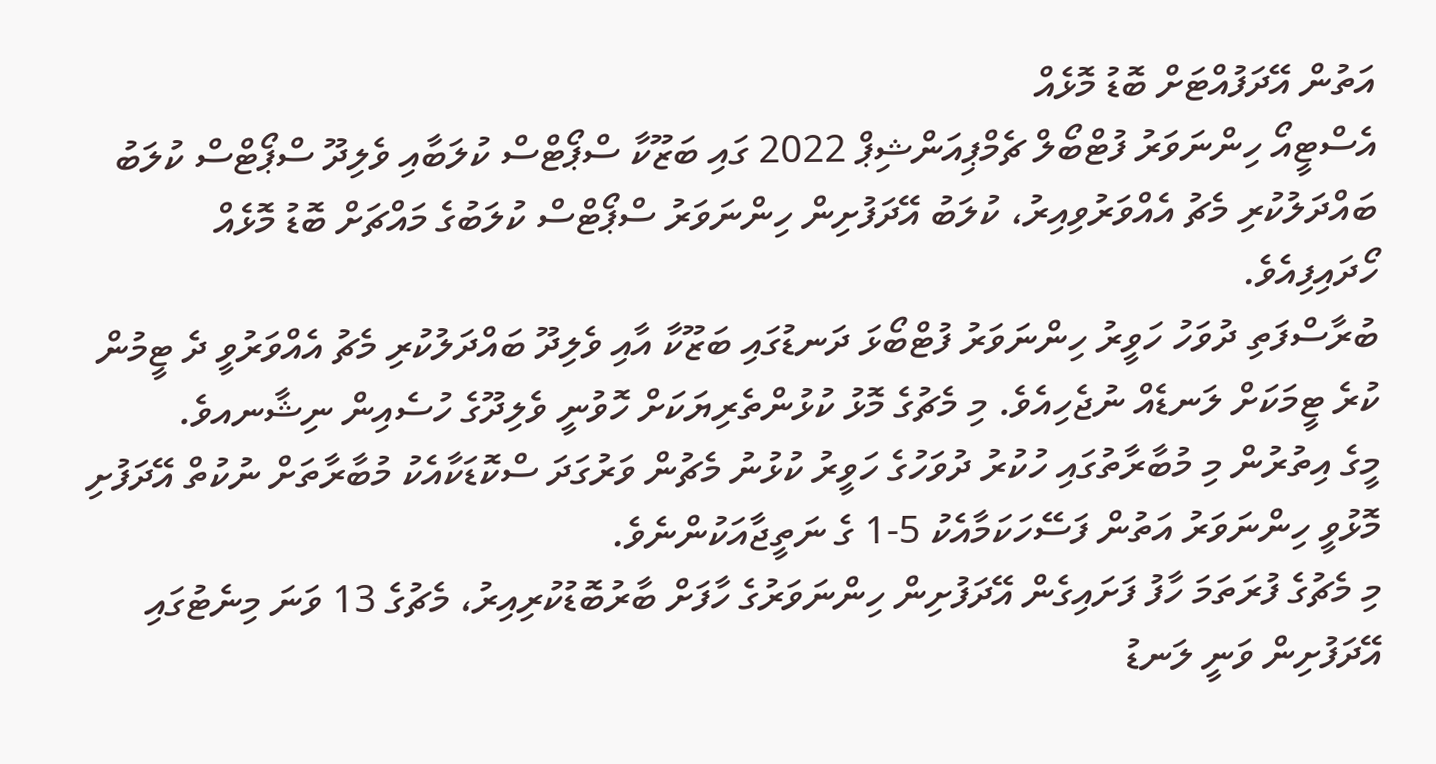އަތުން އޭދަފުއްޓަށް ބޮޑު މޮޅެއް
އެސްޓީއޯ ހިންނަވަރު ފުޓްބޯލް ޗެމްޕިއަންޝިޕް 2022 ގައި ބަޒޫކާ ސްޕޯޓްސް ކުލަބާއި ވެލިދޫ ސްޕޯޓްސް ކުލަބު ބައްދަލުކުރި މެޗު އެއްވަރުވިއިރު، ކުލަބު އޭދަފުށިން ހިންނަވަރު ސްޕޯޓްސް ކުލަބުގެ މައްޗަށް ބޮޑު މޮޅެއް ހޯދައިފިއެވެ.
ބުރާސްފަތި ދުވަހު ހަވީރު ހިންނަވަރު ފުޓްބޯޅަ ދަނޑުގައި ބަޒޫކާ އާއި ވެލިދޫ ބައްދަލުކުރި މެޗު އެއްވަރުވީ ދެ ޓީމުން ކުރެ ޓީމަކަށް ލަނޑެއް ނުޖެހިއެވެ. މި މެޗުގެ މޮޅު ކުޅުންތެރިޔަކަށް ހޮވުނީ ވެލިދޫގެ ހުސެއިން ނިޝާނއވެ.
މީގެ އިތުރުން މި މުބާރާތުގައި ހުކުރު ދުވަހުގެ ހަވީރު ކުޅުނު މެޗުން ވަރުގަދަ ސްކޮޑަކާއެކު މުބާރާތަށް ނުކުތް އޭދަފުށި މޮޅުވީ ހިންނަވަރު އަތުން ފަސޭހަކަމާއެކު 5-1 ގެ ނަތީޖާއަކުންނެވެ.
މި މެޗުގެ ފުރަތަމަ ހާފު ފަށައިގެން އޭދަފުށިން ހިންނަވަރުގެ ހާފަށް ބާރުބޮޑުކުރިއިރު، މެޗުގެ 13 ވަނަ މިނެޓުގައި އޭދަފުށިން ވަނީ ލަނޑު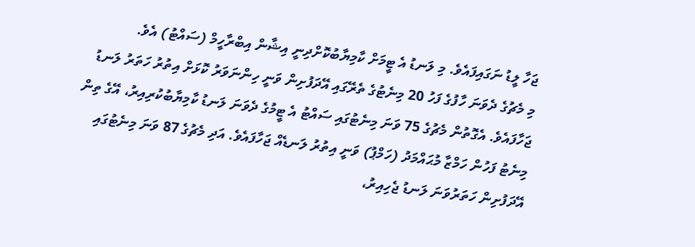ޖަހާ ލީޑު ނަގައިފައެވެ. މި ލަނޑު އެ ޓީމަށް ކާމިޔާބުކޮށްދިނީ އިޝާން އިބްރާހީމް (ސައްޓު) އެވެ.
މި މެޗުގެ ދެވަނަ ހާފުގެ ފަހު 20 މިނެޓުގެ ތެރޭގައި އޭދަފުށިން ވަނީ ހިންނަވަރު ކޮޅަށް އިތުރު ހަތަރު ލަނޑު ޖަހާފައެވެ. އެގޮތުން މެޗުގެ 75 ވަނަ މިނެޓުގައި ސައްޓު އެ ޓީމުގެ ދެވަނަ ލަނޑު ކާމިޔާބުކުރިއިރު، އޭގެ ތިން މިނެޓު ފަހުން ހަމްޒާ މުޙައްމަދު (ހަމްޕު) ވަނީ އިތުރު ލަނޑެއް ޖަހާފައެވެ. އަދި މެޗުގެ 87 ވަނަ މިނެޓުގައި އޭދަފުށިން ހަތަރުވަނަ ލަނޑު ޖެހިއިރު،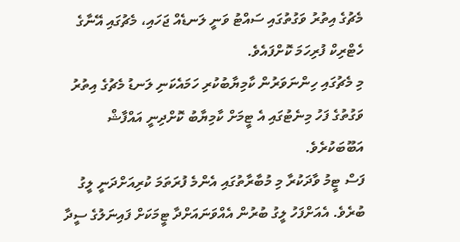މެޗުގެ އިތުރު ވަގުތުގައި ސައްޓު ވަނީ ލަނޑެއް ޖަހައި، މެޗުގައި އޭނާގެ ހެޓްރިކް ފުރިހަމަ ކޮށްފައެވެ.
މި މެޗުގައި ހިންނަވަރުން ކާމިޔާބުކުރި ހަމައެކަނި ލަނޑު މެޗުގެ އިތުރު ވަގުތުގެ ފަހު މިނެޓުގައި އެ ޓީމަށް ކާމިޔާބު ކޮށްދިނީ އައްފާޝް އަބޫބަކުރެވެ.
ފަސް ޓީމު ވާދަކުރާ މި މުބާރާތުގައި އެންމެ ފުރަތަމަ ކުރިއަށްދަނީ ލީގު ބުރެވެ. އެއަށްފަހު ލީގު ބުރުން އެއްވަނައަށްދާ ޓީމަކަށް ފައިނަލުގެ ސީދާ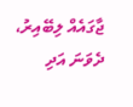ޖާގައެއް ލިބޭއިރު، ދެވަނަ އަދި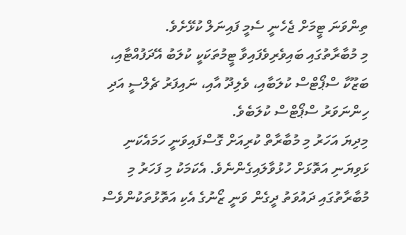ތިންވަނަ ޓީމަށް ޖެހެނީ ސެމީ ފައިނަލް ކުޅޭށެވެ.
މި މުބާރާތުގައި ބައިވެރިވެފައިވާ ޓީމުތަކަކީ ކުލަބު އޭދަފުއްޓާއި، ބަޒޫކާ ސްޕޯޓްސް ކުލަބާއި، ވެލިދޫ އާއި، ނައިފަރު ޗެލްސީ އަދި ހިންނަވަރު ސްޕޯޓްސް ކުލަބެވެ.
މިދިޔަ އަހަރު މި މުބާރާތް ކުރިއަށް ގޮސްފައިވަނީ ހަމައެކަނި ޅަވިޔަނި އަތޮޅަށް ހުޅުވާލައިގެންނެވެ. އެކަމަކު މި ފަހަރު މި މުބާރާތުގައި ދައުވަތު ދީގެން ވަނީ ޒޯނުގެ އެކި އަތޮޅުތަކުންވެސް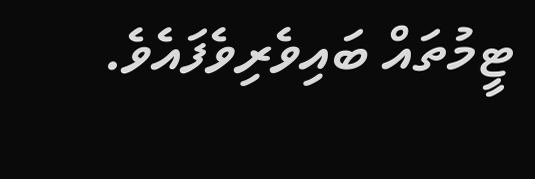ޓީމުތައް ބައިވެރިވެފައެވެ.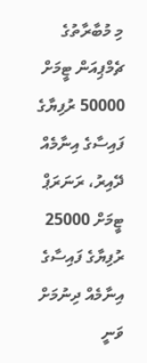މި މުބާރާތުގެ ޗެމްޕިއަން ޓީމަށް 50000 ރުފިޔާގެ ފައިސާގެ އިނާމެއް ދޭއިރު، ރަނަރަޕް ޓީމަށް 25000 ރުފިޔާގެ ފައިސާގެ އިނާމެއް ދިނުމަށް ވަނީ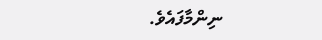ނިންމާފައެވެ.